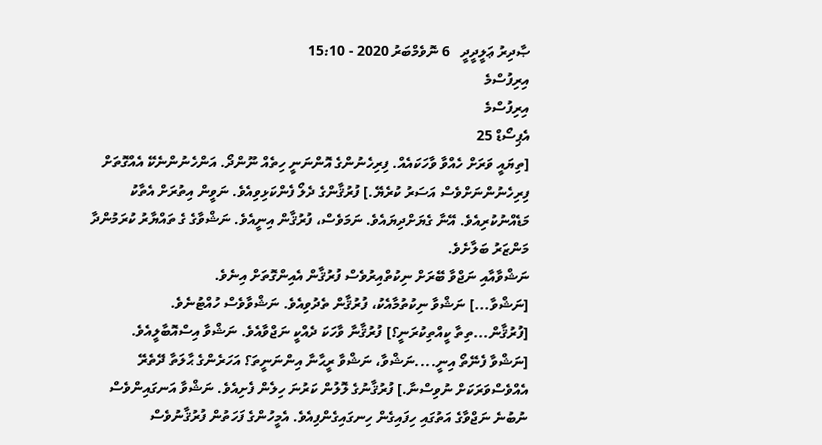ޞާދިރު ޢަލީދީދީ   6 ނޮވެމްބަރު 2020 - 15:10
އިރިފުސްމެ
އިރިފުސްމެ
އެޕިސޯޑް 25
[ތިޔައީ ވަރަށް ހެއްވާ ވާހަކައެއް. ފިރިހެނުންގެ އޮންނަނީ ހިތެއް ނޫންދޯ. އަންހެނުންނެކޭ އެއްގޮތަށް ފިރިހެނުންނަށްވެސް އަސަރު ކުރެޔޭ.] ފުރުޤާންގެ ދެލޯ ފެންކަޅިވިއެވެ. ނަވީން އިތުރަށް އެތާކު މަޑެއްނުކުރިއެވެ. އޭނާ ގެޔަށްދިޔައެވެ. ނަމަވެސް، ފުރުޤާން އިނީއެވެ. ނަޝްވާގެ ގެ ތައްޔާރު ކުރަމުންދާ މަންޒަރު ބަލާށެވެ.
ނަޝްވާއާއި ނަޖްވާ ބޭރަށް ނިކުތްއިރުވެސް ފުރުޤާން އެއިންގޮތަށް އިނެވެ.
[ނަޝްވާ...] ނަޝްވާ ނިކުތުމާއެކު، ފުރުޤާން ތެދުވިއެވެ. ނަޝްވާވެސް ހުއްޓުނެވެ.
[ފުރުޤާން...ތިތާ ކީއްތިކުރަނީ؟] ފުރުޤާނާ ވާހަކަ ދެއްކީ ނަޖްވާއެވެ. ނަޝްވާ އިސްއޮބާލީއެވެ.
[ނަޝްވާ ފެނޭތޯ އިނީ....ނަޝްވާ، ނަޝްވާ ރީޙާނާ އިންނަނީތަ؟ އަހަރެންގެ ޙާލަތާ ދޭތެރޭ އެއްވެސްވަރަކަށް ނުވިސްނާ.] ފުރުޤާނުގެ ލޮލުން ކަރުނަ ހިލެން ފެށިއެވެ. ނަޝްވާ އަނގައިންވެސް ނުބުނެ ނަޖްވާގެ އަތުގައި ހިފައިގެން ހިނގައިގެންފިއެވެ. އެމީހުންގެ ފަހަތުން ފުރުޤާނުވެސް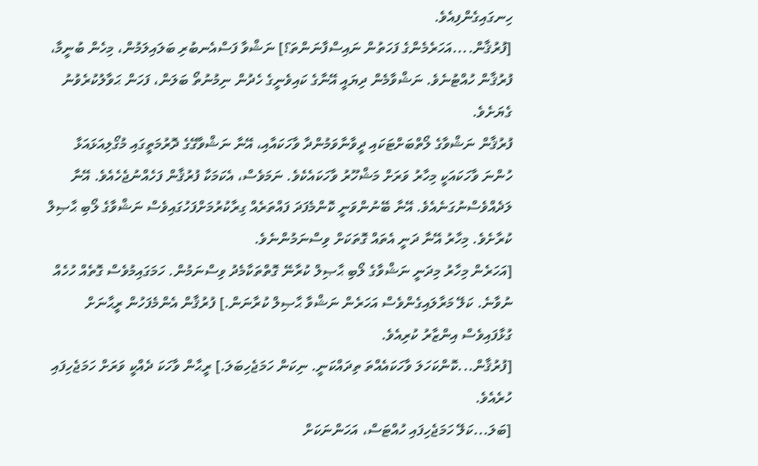ހިނގައިގެންފިއެވެ.
[ފުރުޤާން....އަހަރެމެންގެ ފަހަތުން ނައިސްފާނަންތަ؟] ނަޝްވާ ފަސްއެނބުރި ބަލައިލަމުން، މިހެން ބުނީމާ، ފުރުޤާން ހުއްޓުނެވެ. ނަޝްވާމެން ދިޔައީ އޭނާގެ ކައިވެނީގެ ހެދުން ނިމުނުތޯ ބަލަން، ފަހަން ޙަވާލުކުރެވުނު ގެޔަށެވެ.
ފުރުޤާން ނަޝްވާގެ ލޯތްބަށްޓަކައި ދީވާނާވަމުންދާ ވާހަކައާއި، އޭނާ ނަޝްވާގޭގެ ދޮރުމަތީގައި މުގޯލިއަޅައަޅާ ހުންނަ ވާހަކައަކީ މިހާރު ވަރަށް މަޝްހޫރު ވާހަކައެކެވެ. ނަމަވެސް، އެކަމަކާ ފުރުޤާން ފަހެއްނުޖެހެއެވެ. އޭނާ ލަދެއްވެސްނުގަނެއެވެ. އޭނާ ބޭނުންވަނީ ކޮންމެފަދަ ފައްތަރެއް ގިރާކުރުމަށްފަހުގައިވެސް ނަޝްވާގެ ލޯބި ޙާޞިލް ކުރާށެވެ. މިހާރު އޭނާ ދަނީ އެތައް ގޮތަކަށް ވިސްނަމުންނެވެ.
[އަހަރެން މިހާރު މިދަނީ ނަޝްވާގެ ލޯބި ޙާޞިލް ކުރާނޭ ގޮތްތަކާމެދު ވިސްނަމުން. ހަމަގައިމުވެސް ގޮތެއް ހުހެއް ނުވާނެ. ކަލޭ މަރާލައިގެންވެސް އަހަރެން ނަޝްވާ ޙާޞިލް ކުރާނަން.] ފުރުޤާން އެންމެފަހުން ރީޙާނަށް ގުޅާފައިވެސް އިންޒާރު ކުރިއެވެ.
[ފުރުޤާން...ކޮންކަހަލަ ވާހަކައެއްތަ ތިދައްކަނީ. ނިކަން ހަމަޖެހިބަލަ.] ރީޙާން ވާހަކަ ދެއްކީ ވަރަށް ހަމަޖެހިފައި ހުރެއެވެ.
[ބަލަ...ކަލޭ ހަމަޖެހިފައި ހުއްޓަސް، އަހަންނަކަށް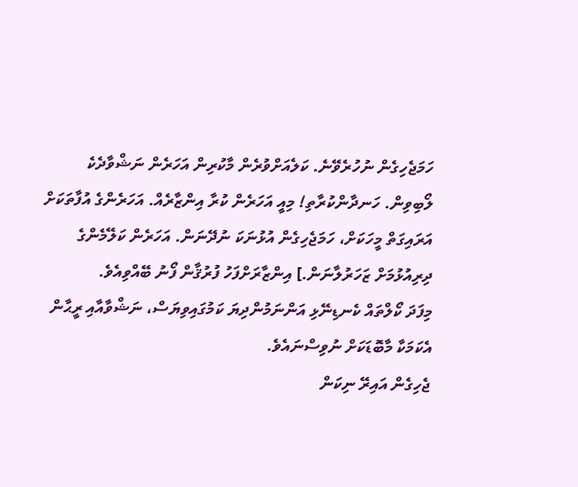ހަމަޖެހިގެން ނުހުރެވޭނެ. ކަލެއަށްވުރެން މާކުރިން އަހަރެން ނަޝްވާދެކެ ލޯބިވިން. ހަނދާންކުރާތި! މިއީ އަހަރެން ކުރާ އިންޒާރެއް. އަހަރެންގެ އުފާތަކަށް އަރައިގަތް މީހަކަށް، ހަމަޖެހިގެން އުޅުނަކަ ނުދޭނަން. އަހަރެން ކަލޭމެންގެ ދިރިއުޅުމަށް ޒަހަރުލާނަން.] އިންޒާރަށްފަހު ފުރުޤާން ފޯނު ބޭއްވިއެވެ.
މިފަދަ ކޯލްތައް ކެނޑިނޭޅި އަންނަމުންދިޔަ ކަމުގައިވިޔަސް، ނަޝްވާއާއި ރީޙާން އެކަމަކާ މާބޮޑަކަށް ނުވިސްނައެވެ.
ޖެހިގެން އައިރޭ ނިކަން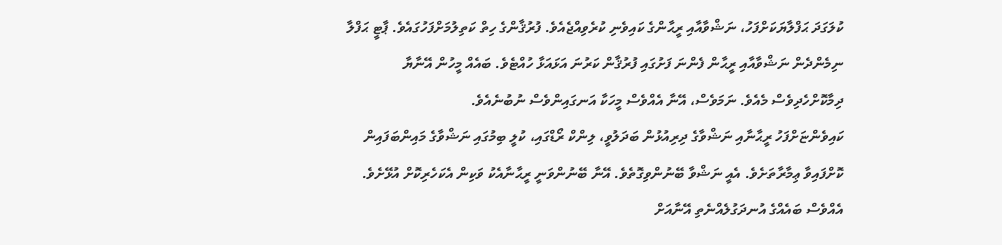ކުލަގަދަ ޙަފްލާޔަކަށްފަހު، ނަޝްވާއާއި ރީޙާންގެ ކައިވެނި ކުރެވިއްޖެއެވެ. ފުރުޤާންގެ ހިތް ކަތިލުމަށްފަހުގައެވެ. ޕާޓީ ޙަފްލާ ނިމެންދެން ނަޝްވާއާއި ރީޙާން ފެންނަ ފަށުގައި ފުރުޤާން ކަރުނަ އަޅައަޅާ ހުއްޓެވެ. ބައެއް މީހުން އޭނާޔާ ދިމާކޮށްހެދިވެސް މެއެވެ. ނަމަވެސް، އޭނާ އެއްވެސް މީހަކާ އަނގައިންވެސް ނުބުނެއެވެ.
ކައިވެންޏަށްފަހު ރީޙާނާއި ނަޝްވާގެ ދިރިއުޅުން ބަދަލުވީ، ލިންކް ރޯޑްގައި، ކުލީ ބިމުގައި ނަޝްވާގެ މައިންބަފައިން ކޮށްފައިވާ ޢިމާރާތަށެވެ. އެއީ ނަޝްވާ ބޭނުންވިގޮތެވެ. އޭނާ ބޭނުންވަނީ ރީޙާނާއެކު ވަކިން އެކަހެރިކޮށް އުޅޭށެވެ. އެއްވެސް ބައެއްގެ އުނދަގުލެއްނެތި އޭނާއަށް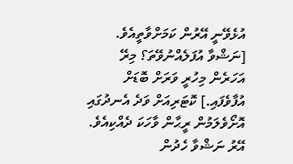އުޅެވޭނީ އޭރުން ކަމަށްވާތީއެވެ.
[ނަޝްވާ އުފަލެއްނުވޭތަ؟ މިރޭ އަހަރެން މިހުރީ ވަރަށް ބޮޑަށް އުފާވެފައި.] ކޮޓަރިއަށް ވަދެ އެނދުގައި އޮށޯވެލަމުން ރީޙާން ވާހަކަ ދެއްކިއެވެ. އޭރު ނަޝްވާ ހެދުން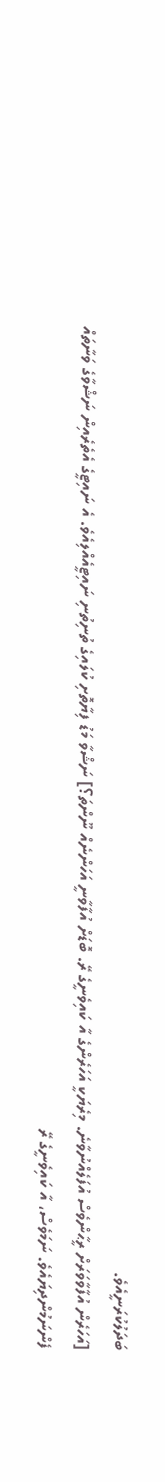ބަދަލުކުރަނީއެވެ.
[އަހަރެން އުފާވާވަރަށް ރީޙާންވެސް އުފަލެއްނުވާނެ. މިރެޔަކީ އަހަރެންގެ އާ ކައިވެނީގެ ރޭ. ބޮޑަށް އުފާވާނީ އަހަންނެއް ނޫންތަ؟] ނަޝްވާ މަޑު ފިޔާތޮށި ކުލައިގެ ތުނިތުނި ނައިޓީއެއްލިއެވެ. އެ ނައިޓީގެ އެތެރެއިން ނަޝްވާގެ ވަނާތައް ފެންނަމުންދިޔައެވެ. ނަމަވެސް، އާ ކައިވެނީގެ ރޭ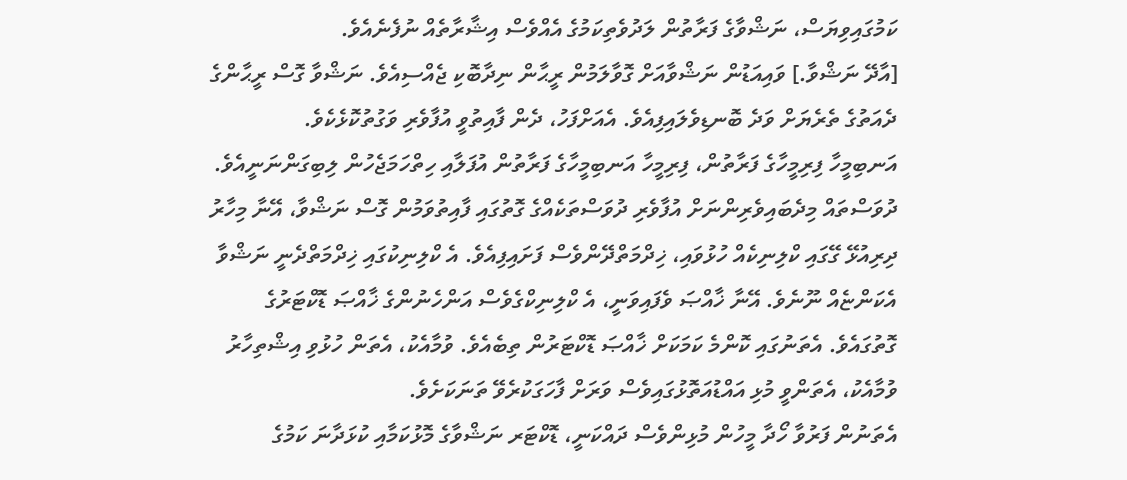ކަމުގައިވިޔަސް، ނަޝްވާގެ ފަރާތުން ލަދުވެތިކަމުގެ އެއްވެސް އިޝާރާތެއް ނުފެނެއެވެ.
[އާދޭ ނަޝްވާ.] ވައިއަޑުން ނަޝްވާއަށް ގޮވާލަމުން ރީޙާން ނިދާބޮކި ޖެއްސިއެވެ. ނަޝްވާ ގޮސް ރީޙާންގެ ދެއަތުގެ ތެރެޔަށް ވަދެ ބޮނޑިވެލައިފިއެވެ. އެއަށްފަހު، ދެން ފާއިތުވީ އުފާވެރި ވަގުތުކޮޅެކެވެ.
އަނބިމީހާ ފިރިމީހާގެ ފަރާތުން، ފިރިމީހާ އަނބިމީހާގެ ފަރާތުން އުފަލާއި ހިތްހަމަޖެހުން ލިބިގަންނަނީއެވެ.
ދުވަސްތައް މިދެބައިވެރިންނަށް އުފާވެރި ދުވަސްތަކެއްގެ ގޮތުގައި ފާއިތުވަމުން ގޮސް ނަޝްވާ، އޭނާ މިހާރު ދިރިއުޅޭ ގޭގައި ކްލިނިކެއް ހުޅުވައި، ޚިދްމަތްދޭންވެސް ފަށައިފިއެވެ. އެ ކްލިނިކުގައި ޚިދްމަތްދެނީ ނަޝްވާ އެކަންޏެއް ނޫނެވެ. އޭނާ ޚާއްޞަ ވެފައިވަނީ، އެ ކްލިނިކްގެވެސް އަންހެނުންގެ ޚާއްޞަ ޑޮކްޓަރުގެ ގޮތުގައެވެ. އެތަނުގައި ކޮންމެ ކަމަކަށް ޚާއްޞަ ޑޮކްޓަރުން ތިބެއެވެ. ވުމާއެކު، އެތަން ހުޅުވި އިޝްތިހާރު ވުމާއެކު، އެތަންވީ މުޅި އައްޑުއަތޮޅުގައިވެސް ވަރަށް ފާހަގަކުރެވޭ ތަނަކަށެވެ.
އެތަނުން ފަރުވާ ހޯދާ މީހުން މުޅިންވެސް ދައްކަނީ، ޑޮކްޓަރ ނަޝްވާގެ މޮޅުކަމާއި ކުޅަދާނަ ކަމުގެ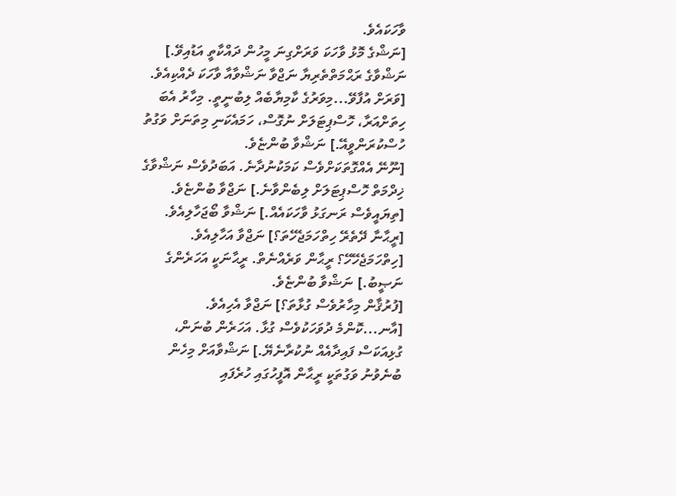ވާހަކައެވެ.
[ނަޝްގެ މޮޅު ވާހަކަ ވަރަށްގިނަ މީހުން ދައްކާތީ އަޑުއިވޭ.] ނަޝްވާގެ ރަޙްމަތްތެރިޔާ ނަޖްވާ ނަޝްވާއާ ވާހަކަ ދެއްކިއެވެ.
[ވަރަށް އުފާވޭ...މިވަރުގެ ކާމިޔާބެއް ލިބުނީތީ. މިހާރު އެބަ ހިތަށްއަރާ، ހޮސްޕިޓަލަށް ނުގޮސް، ހަމައެކަނި މިތަނަށް ވަގުތު ހުސްކުރަންވީއޭ.] ނަޝްވާ ބުންޏެވެ.
[ނޫނޭ އެއްގޮތަކަށްވެސް ކަމަކުނުދާނެ. އަބަދުވެސް ނަޝްވާގެ ޚިދްމަތް ހޮސްޕިޓަލަށް ލިބެންވާނެ.] ނަޖްވާ ބުންޏެވެ.
[ތިޔައީވެސް ރަނގަޅު ވާހަކައެއް.] ނަޝްވާ ބޯޖަހާލިއެވެ.
[ރީޙާނާ ދޭތެރޭ ހިތްހަމަޖެހޭތަ؟] ނަޖްވާ އަހާލިއެވެ.
[ހިތްހަމަޖެހޭހޭ؟ ރީޙާން ވަރެއްނެތް. ރީޙާނަކީ އަހަރެންގެ ނަޞީބު.] ނަޝްވާ ބުންޏެވެ.
[ފުރުޤާން މިހާރުވެސް ގުޅާތަ؟] ނަޖްވާ އެހިއެވެ.
[އާނ...ކޮންމެ ދުވަހަކުވެސް ގުޅާ. އަހަރެން ބުނަން، ގުޅިއަކަސް ފައިދާއެއް ނުކުރާނެޔޭ.] ނަޝްވާއަށް މިހެން ބުނެވުނު ވަގުތަކީ ރީޙާން އޮފީހުގައި ހުރެފައި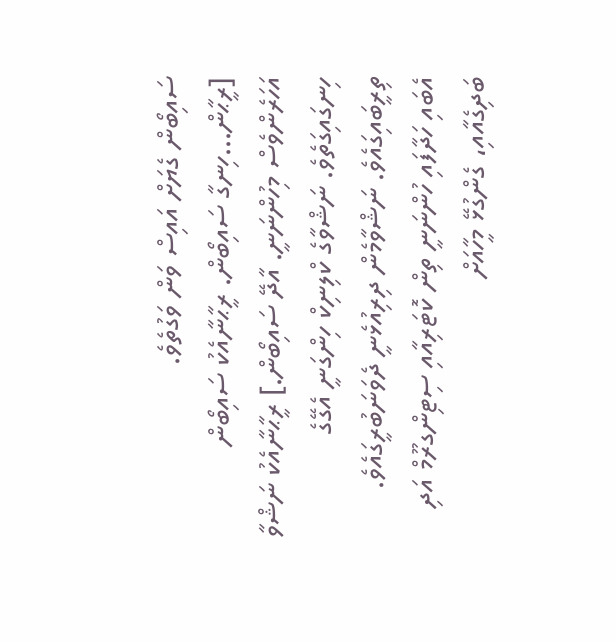ސައިބޯން ގެޔަށް އައިސް ވަން ވަގުތެވެ.
[ރީޙާން...ހިނގާ ސައިބޯން. ރީޙާނާއެކު ސައިބޯން އަހަރެންވެސް މިހުންނަނީ. އާދޭ ސައިބޯން.] ރީޙާނާއެކު ނަޝްވާ ހިނގައިގަތެވެ. ނަޝްވާގެ ކްލިނިކް ހިންގަނީ އެގޭގެ ތިރީބައިގައެވެ. ނަޝްވާމެން ދިރިއުޅެނީ ދެވަނަބުރީގައެވެ.
އެބައި ހަދާފައި ހުންނަނީ ތިން ކޮޓަރިއާއި ސިޓިންގރޫމް އަދި ބަދިގެއާއި، ގެންގުޅޭ މީހާއަށް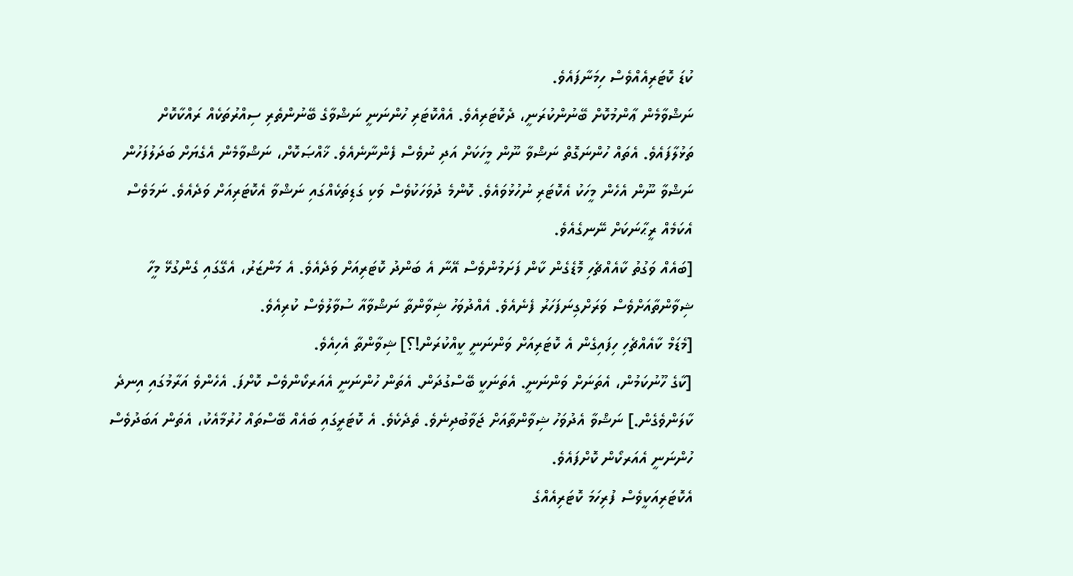ކުޑަ ކޮޓަރިއެއްވެސް ހިމަނާފައެވެ.
ނަޝްވާމެން ޢާންމުކޮށް ބޭނުންކުރަނީ، ދެކޮޓަރިއެވެ. އެއްކޮޓަރި ހުންނަނީ ނަޝްވާގެ ބޭނުންތެރި ސިއްރުތަކެއް ރައްކާކޮށް ތަޅުލާފައެވެ. އެތައް ހުންނަގޮތް ނަޝްވާ ނޫން މީހަކަށް އަދި ނުވެސް ފެންނާނެއެވެ. ޚާއްޞަކޮށް، ނަޝްވާމެން އެގެޔަށް ބަދަލުފަހުން ނަޝްވާ ނޫން އެހެން މީހަކު އެކޮޓަރި ނުހުޅުވައެވެ. ކޮންމެ ދުވަހަކުވެސް ވަކި ގަޑިތަކެއްގައި ނަޝްވާ އެކޮޓަރިއަށް ވަދެއެވެ. ނަމަވެސް އެކަމެއް ރީޙާނަކަށް ނޭނގެއެވެ.
[ބައެއް ވަގުތު ކާއެއްޗެހި މޮޑެގެން ކާން ފަށަމުންވެސް އޭނާ އެ ބަންދު ކޮޓަރިއަށް ވަދެއެވެ. އެ މަންޒަރު، އެގޭގައި ގެންގުޅޭ މީހާ ޝިވާންތާއަށްވެސް ވަރަށްގިނަފަހަރު ފެނެއެވެ. އެއްދުވަހު ޝިވާންތާ ނަޝްވާއާ ސުވާލުވެސް ކުރިއެވެ.
[މެޑަމް ކާއެއްޗެހި ހިފައިގެން އެ ކޮޓަރިއަށް ވަންނަނީ ކީއްކުރަން!؟] ޝިވާންތާ އެހިއެވެ.
[ކާގެ ހޫނުކަމުން، އެތަނަށް ވަންނަނީ. އެތަނަކީ ބޭސްގުދަން. އެތަން ހުންނަނީ އެއަރކޯންވެސް ކޮށްފަ. އެހެންވެ އަރާމުގައި އިނދެ ކާލަންވެގެން.] ނަޝްވާ އެދުވަހު ޝިވާންތާއަށް ޖަވާބުދިނެވެ. ތެދެކެވެ. އެ ކޮޓަރީގައި ބައެއް ބޭސްތައް ހުރުމާއެކު، އެތަން އަބަދުވެސް ހުންނަނީ އެއަރކޯން ކޮށްފައެވެ.
އެކޮޓަރިއަކީވެސް ފުރިހަމަ ކޮޓަރިއެއްގެ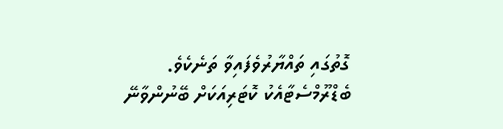ގޮތުގައި ތައްޔާރުވެފައިވާ ތަނެކެވެ. ބެޑްރޫމްސެޓާއެކު ކޮޓަރިއަކަށް ބޭނުންވާނޭ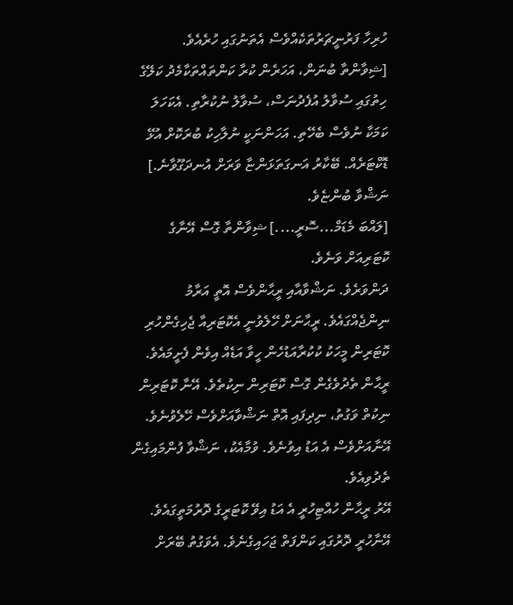ހުރިހާ ފަރުނީޗަރުތަކެއްވެސް އެތަނުގައި ހުރެއެވެ.
[ޝިވާންތާ ބުނަން، އަހަރެން ކުރާ ކަންތައްތަކާމެދު ކަލޭގެ ހިތުގައި ސުވާލު އުފެދުނަސް، ސުވާލު ނުކުރާތި. އެކަހަލަ ކަމަކާ ނުވެސް ބެހޭތި. އަހަންނަކީ ނުލާހިކު ބުރަކޮށް އުޅޭ ޑޮކްޓަރެއް. ބޭކާރު އަނގަތަޅަންޏާ ވަރަށް އުނދަގޫވާނެ.] ނަޝްވާ ބުންޏެވެ.
[ލައްބަ މެޑަމް...ސޮރީ....] ޝިވާންތާ ގޮސް އޭނާގެ ކޮޓަރިއަށް ވަނެވެ.
ދަންވަރެވެ. ނަޝްވާއާއި ރީޙާންވެސް އޮތީ އަރާމު ނިންޖެއްގައެވެ. ރީޙާނަށް ހޭލެވުނީ އެކޮޓަރިއާ ޖެހިގެންހުރި ކޮޓަރިން މީހަކު ކުކުރާއަޑުހެން ހީވާ އަޑެއް އިވެން ފެށީމައެވެ. ރީޙާން ތެދުވެގެން ގޮސް ކޮޓަރިން ނިކުތެވެ. އޭނާ ކޮޓަރިން ނިކުތް ވަގުތު، ނިދިފައި އޮތް ނަޝްވާއަށްވެސް ހޭލެވުނެވެ. އޭނާއަށްވެސް އެ އަޑު އިވުނެވެ. ވުމާއެކު، ނަޝްވާ ފުންމައިގެން ތެދުވިއެވެ.
އޭރު ރީޙާން ހުއްޓިހުރީ އެ އަޑު އިވޭ ކޮޓަރީގެ ދޮރުމަތީގައެވެ. އޭނާހުރީ ދޮރުގައި ކަންފަތް ޖަހައިގެނެވެ. އެވަގުތު ބޭރަށް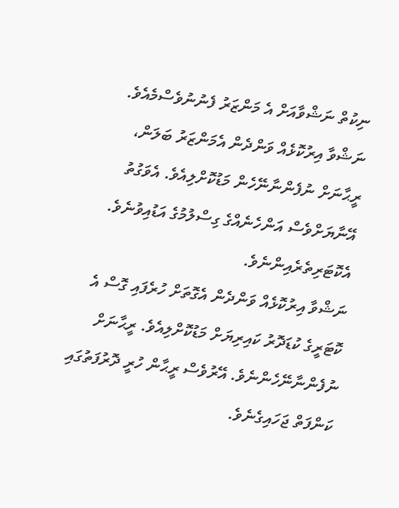ނިކުތް ނަޝްވާއަށް އެ މަންޒަރު ފެނުނުވެސްމެއެވެ. ނަޝްވާ އިރުކޮޅެއް ވަންދެން އެމަންޒަރު ބަލަން، ރީޙާނަށް ނުފެންނާނޭހެން މަޑުކޮށްލިއެވެ. އެވަގުތު އޭނާޔަށްވެސް އަންހެނެއްގެ ގިސްލުމުގެ އަޑުއިވުނެވެ. އެކޮޓަރިތެރެއިންނެވެ.
ނަޝްވާ އިރުކޮޅެއް ވަންދެން އެގޮތަށް ހުރެފައި ގޮސް އެ ކޮޓަރީގެ ކުޑަދޮރު ކައިރިޔަށް މަޑުކޮށްލިއެވެ. ރީޙާނަށް ނުފެންނާނޭހެންނެވެ. އޭރުވެސް ރީޙާން ހުރީ ދޮރުފަތުގައި ކަންފަތް ޖަހައިގެނެވެ.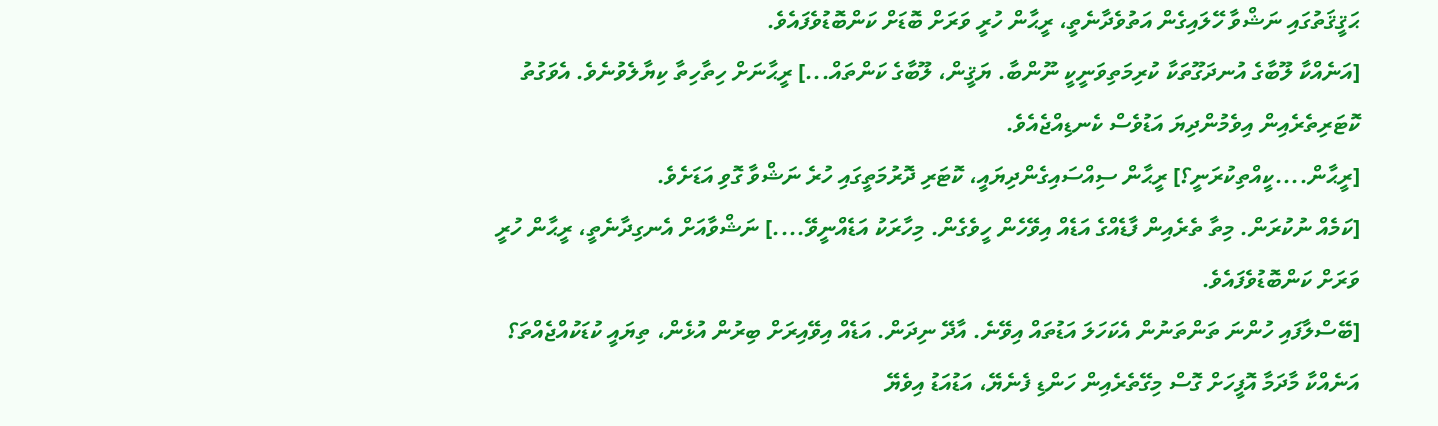ޙަޤީޤަތުގައި ނަޝްވާ ހޭލައިގެން އަތުވެދާނެތީ، ރީޙާން ހުރީ ވަރަށް ބޮޑަށް ކަންބޮޑުވެފައެވެ.
[އަނެއްކާ ލޫބާގެ އުނދަގޫތަކާ ކުރިމަތިވަނީކީ ނޫންބާ. ޔަޤީން، ލޫބާގެ ކަންތައް...] ރީޙާނަށް ހިތާހިތާ ކިޔާލެވުނެވެ. އެވަގުތު ކޮޓަރިތެރެއިން އިވެމުންދިޔަ އަޑުވެސް ކެނޑިއްޖެއެވެ.
[ރީޙާން....ކީއްތިކުރަނީ؟] ރީޙާން ސިއްސައިގެންދިޔައީ، ކޮޓަރި ދޮރުމަތީގައި ހުރެ ނަޝްވާ ގޮވި އަޑަށެވެ.
[ކަމެއް ނުކުރަން. މިތާ ތެރެއިން ފާޑެއްގެ އަޑެއް އިވޭހެން ހީވެގެން. މިހާރަކު އަޑެއްނީވޭ....] ނަޝްވާއަށް އެނގިދާނެތީ، ރީޙާން ހުރީ ވަރަށް ކަންބޮޑުވެފައެވެ.
[ބޭސްލާފައި ހުންނަ ތަންތަނުން އެކަހަލަ އަޑުތައް އިވޭނެ. އާދޭ ނިދަން. އަޑެއް އިވޭއިރަށް ބިރުން އުޅެން، ތިޔައީ ކުޑަކުއްޖެއްތަ؟ އަނެއްކާ މާދަމާ އޮފީހަށް ގޮސް މިގޭތެރެއިން ހަންޑި ފެނެޔޭ، އަޑުއަޑު އިވެޔޭ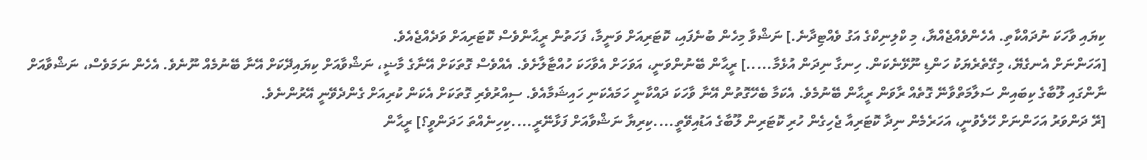ކިޔައި ވާހަކަ ނުދައްކާތި. އެހެންވެއްޖެއްޔާ، މި ކްލިނިކްގެ އަގު ވެއްޓިދާނެ.] ނަޝްވާ މިހެން ބުނެފައި، ކޮޓަރިއަށް ވަނީމާ، ފަހަތުން ރީޙާންވެސް ކޮޓަރިއަށް ވަދެއްޖެއެވެ.
[އަހަންނަށް އެނގެޔޭ، މިގޭތެރެޔަކު ހަންޑި ނޫޅޭނެކަން. ހިނގާ ނިދަން އުޅެމާ.....] ރީޙާން ބޭނުންވަނީ، އަވަހަށް އެވާހަކަ ހުއްޓާލާށެވެ. އެއްވެސް ގޮތަކަށް އޭނާގެ މާޟީ، ނަޝްވާއަށް ކިޔައިދޭކަށް އޭނާ ބޭނުމެއް ނޫނެވެ. އެހެން ނަމަވެސް، ނަޝްވާއަށް ނާންގައި ލޫބާގެ ކިބައިން ސަލާމަތްވާނޭ ގޮތެއް ރާވަން ރީޙާން ބޭނުމެވެ. އެކަމާ ބެހޭގޮތުން އޭނާ ވާހަކަ ދައްކާނީ ހަމައެކަނި ހައިޝަމާއެވެ. ސިއްރުވެރި ގޮތަކަށް އެކަން ކުރިއަށް ގެންދެވޭނީ އޭރުންނެވެ.
[ރޭ ދަންވަރު އަހަންނަށް ހޭލެވުނީ، އަހަރެމެން ނިދާ ކޮޓަރިއާ ޖެހިގެން ހުރި ކޮޓަރިން ލޫބާގެ އަޑުއިވޭތީ....ކިރިޔާ ނަޝްވާއަށް ފަޅާނޭރީ....ކިހިނެއްތަ ހަދަންވީ؟] ރީޙާން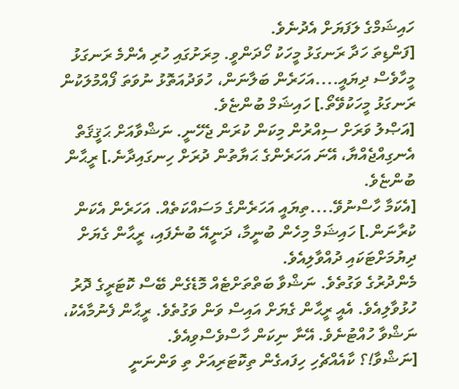ހައިޝަމްގެ ލަފަޔަށް އެދުނެވެ.
[ފަންޑިތަ ހަދާ ރަނގަޅު މީހަކު ހޯދަންވީ. މިރަށުގައި ހުރި އެންމެ ރަނގަޅު މީހާވެސް ދިޔައީ....އަހަރެން ބަލާނަން، ހުވަދުއަތޮޅު ނުވަތަ ފޯއްމުލަކުން ރަނގަޅު މީހަކުވޭތޯ.] ހައިޝަމް ބުންޏެވެ.
[އަޞްލު ވަރަށް ސިއްރުން މިކަން ކުރަން ޖެހޭނީ. ނަޝްވާއަށް ޙަޤީޤަތް އެނގިއްޖެއްޔާ، އޭނަ އަހަރެންގެ ޙަޔާތުން ދުރަށް ހިނގައިދާނެ.] ރީޙާން ބުންޏެވެ.
[އެކަމާ ހާސްނުވޭ....ތިޔައީ އަހަރެންގެ މަސައްކަތެއް. އަހަރެން އެކަން ކުރާނަން.] ހައިޝަމް މިހެން ބުނީމާ، ދަނީއޭ ބުނެފައި، ރީޙާން ގެޔަށް ދިޔުމަށްޓަކައި ދުއްވާލިއެވެ.
މެންދުރުގެ ވަގުތެވެ. ނަޝްވާ ބަތްތަށްޓެއް މޮޑެގެން ބޭސް ކޮޓަރީގެ ދޮރު ހުޅުވާލިއެވެ. އެއީ ރީޙާން ގެޔަށް އައިސް ވަން ވަގުތެވެ. ރީޙާން ފެނުމާއެކު، ނަޝްވާ ހުއްޓުނެވެ. އޭނާ ނިކަން ހާސްވެސްވިއެވެ.
[ނަޝްވާ!؟ ކާއެއްޗެހި ހިފައގެން ތިކޮޓަރިއަށް ތި ވަންނަނީ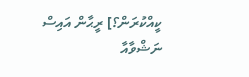ކީއްކުރަން؟] ރީޙާން އައިސް ނަޝްވާއާ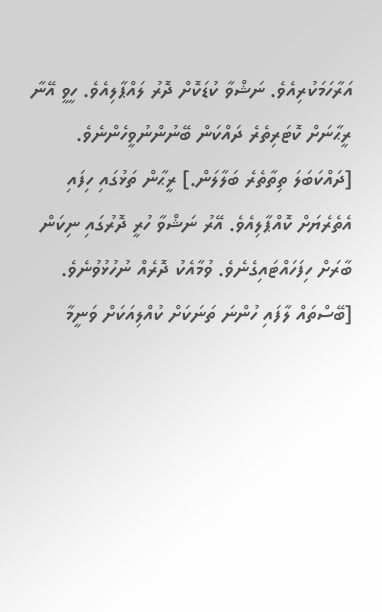އަރާހަމަކުރިއެވެ. ނަޝްވާ ކުޑަކޮށް ދޮރު ލައްޕާލިއެވެ. ހީވީ އޭނާ ރީޙާނަށް ކޮޓަރިތެރެ ދައްކަން ބޭނުންނުވީހެންނެވެ.
[ދައްކަބަލަ ތިތާތެރެ ބަލާލަން.] ރީޙާން ތަޅުގައި ހިފައި އެތެރެޔަށް ކޮއްޕާލިއެވެ. އޭރު ނަޝްވާ ހުރީ ދޮރުގައި ނިކަން ބާރަށް ހިފަހައްޓައިގެނެވެ. ވުމާއެކު ދޮރެއް ނުހުޅުވުނެވެ.
[ބޭސްތައް ލާފައި ހުންނަ ތަނަކަށް ކުއްލިއަކަށް ވަނީމާ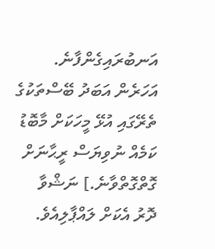އަނބުރައިގެންފާނެ. އަހަރެން އަބަދު ބޭސްތަކުގެ ތެރޭގައި އުޅޭ މީހަކަށް މާބޮޑު ކަމެއް ނުވިޔަސް ރީޙާނަށް ގޮތްގޮތްވާނެ.] ނަޝްވާ ދޮރު އެކަށް ލައްޕާލިއެވެ.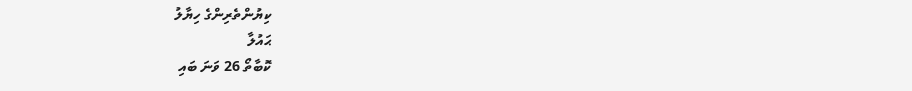ކިޔުންތެރިންގެ ހިޔާލު
ޙައުލާ
ކޮބާތޯ 26 ވަނަ ބައި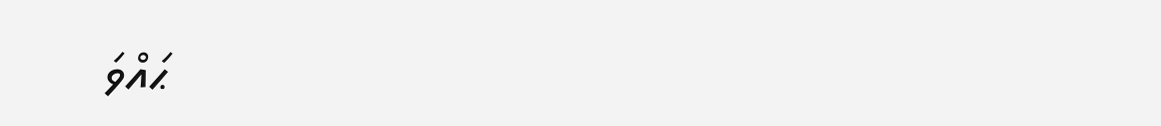ޙައްވަ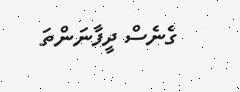ގެނެސް ދީފާނަންތަ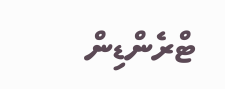ޓްރެންޑިން